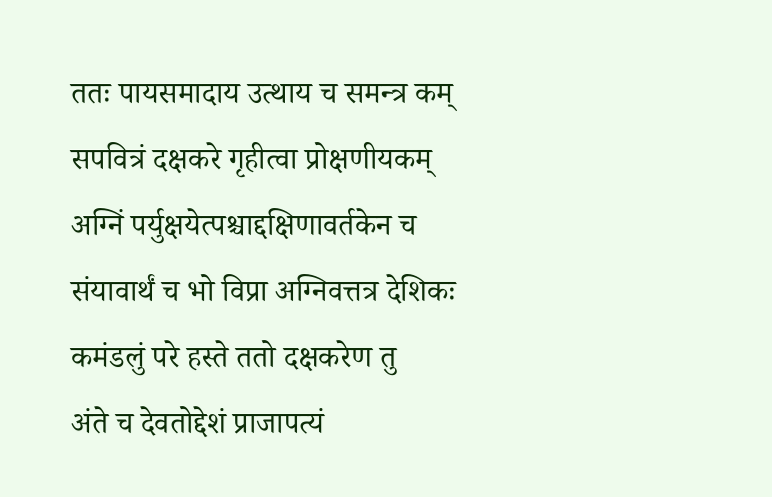ततः पायसमादाय उत्थाय च समन्त्र कम्
सपवित्रं दक्षकरे गृहीत्वा प्रोक्षणीयकम्
अग्निं पर्युक्षयेत्पश्चाद्दक्षिणावर्तकेन च
संयावार्थं च भो विप्रा अग्निवत्तत्र देशिकः
कमंडलुं परे हस्ते ततो दक्षकरेण तु
अंते च देवतोद्देशं प्राजापत्यं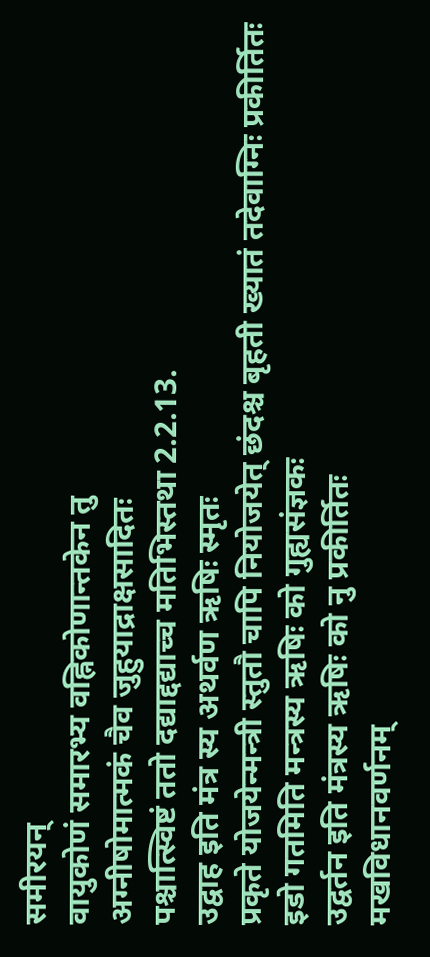समीरयन्
वायुकोणं समारभ्य वह्निकोणान्तकेन तु
अग्नीषोमात्मकं चैव जुहुयाद्राक्षसादितः
पश्चात्स्विष्टं ततो दद्याद्दद्याच्च मतिभिस्तथा 2.2.13.
उद्वाह इति मंत्र स्य अथर्वण ऋषिः स्मृतः
प्रकृते योजयेन्मन्त्री स्तुतौ चापि नियोजयेत् छंदश्च बृहती ख्यातं तदेवाग्निः प्रकीर्तितः
इडो गतमिति मन्त्रस्य ऋषिः को गुह्यसंज्ञकः
उद्वर्तन इति मंत्रस्य ऋषिः को नु प्रकीर्तितः
मखविधानवर्णनम्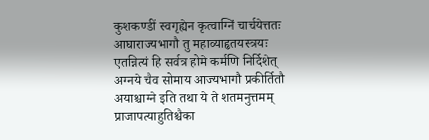कुशकण्डीं स्वगृह्येन कृत्वाग्निं चार्चयेत्ततः
आघाराज्यभागौ तु महाव्याहृतयस्त्रयः
एतन्नित्यं हि सर्वत्र होमे कर्मणि निर्दिशेत्
अग्नये चैव सोमाय आज्यभागौ प्रकीर्तितौ
अयाश्चाग्ने इति तथा ये ते शतमनुत्तमम्
प्राजापत्याहुतिश्चैका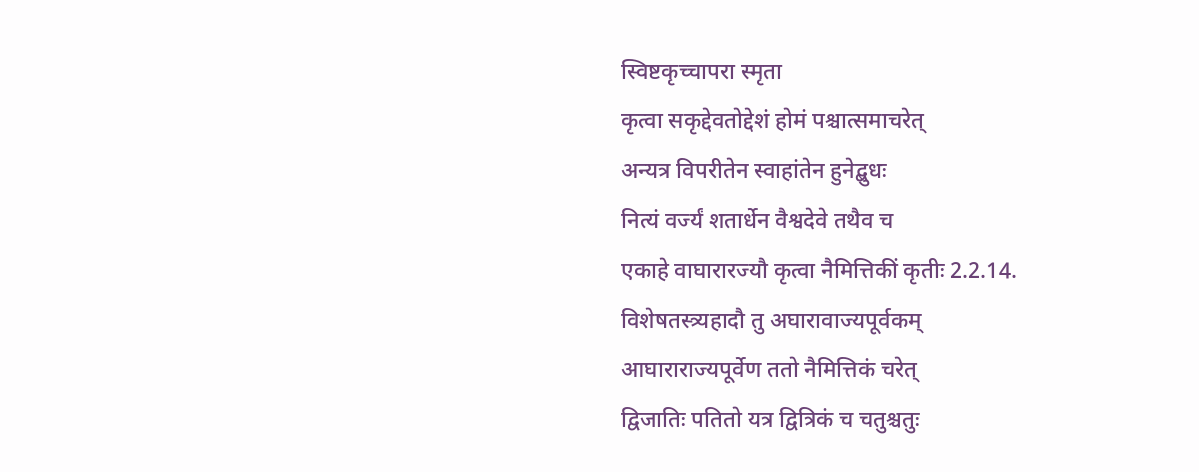स्विष्टकृच्चापरा स्मृता
कृत्वा सकृद्देवतोद्देशं होमं पश्चात्समाचरेत्
अन्यत्र विपरीतेन स्वाहांतेन हुनेद्बुधः
नित्यं वर्ज्यं शतार्धेन वैश्वदेवे तथैव च
एकाहे वाघारारज्यौ कृत्वा नैमित्तिकीं कृतीः 2.2.14.
विशेषतस्त्र्यहादौ तु अघारावाज्यपूर्वकम्
आघाराराज्यपूर्वेण ततो नैमित्तिकं चरेत्
द्विजातिः पतितो यत्र द्वित्रिकं च चतुश्चतुः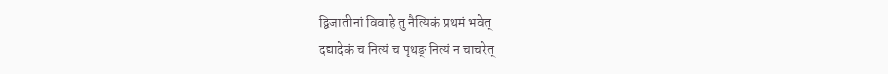द्विजातीनां विवाहे तु नैत्यिकं प्रथमं भवेत्
दद्यादेकं च नित्यं च पृथङ् नित्यं न चाचरेत्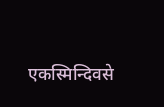एकस्मिन्दिवसे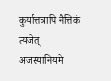कुर्यात्तत्रापि नैत्तिकं त्यजेत्
अजस्यानियमे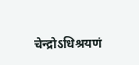चेन्द्रोऽधिश्रयणं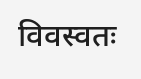विवस्वतः